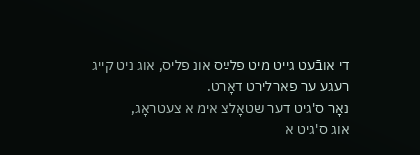די אובֿעט גייט מיט פלײַס אונ פליס, אוג ניט קייג רעגע ער פארלירט דאָרט.
נאָר ס'גיט דער שטאָלצ אימ א צעטראָג,
אוג ס'גיט א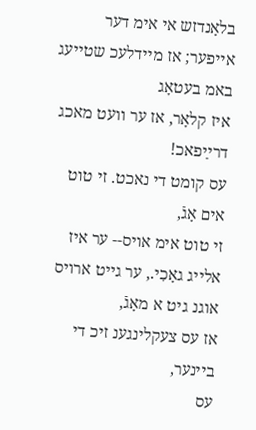בלאָנדזש אי אימ דער אייפער; אז מיידלעכ שטייעג באמ בעטאָג
איז קלאָר, אז ער װעט מאכג דרײַפאכ!
עס קומט די נאכט. זי טוט אים אָגֿ,
זי טוט אימ אויס-- ער איז אלייג גאָכִי., ער גייט ארויס אוגנ גיט א מאָגֿ,
אז עס צעקלינגענ זיכ די ביינער,
עס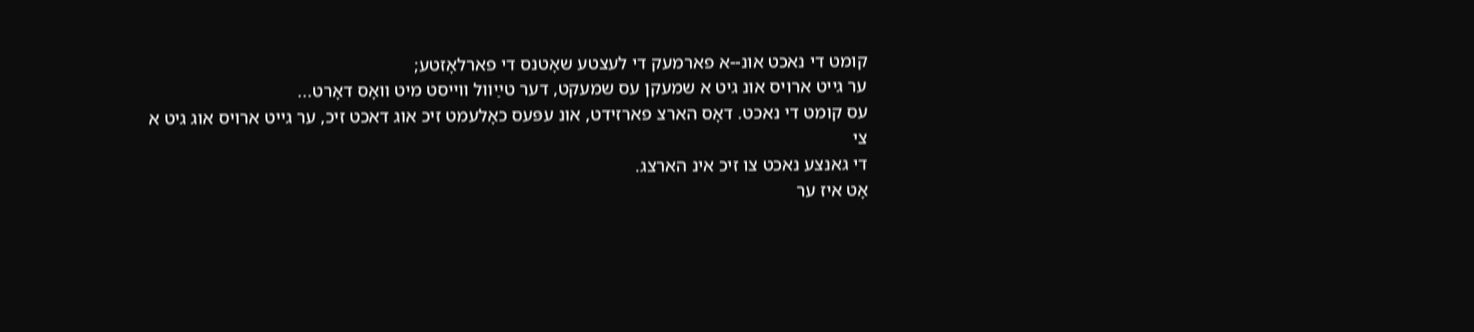קומט די נאכט אונ--א פארמעק די לעצטע שאָטנס די פארלאָזטע;
ער גייט ארויס אונ גיט א שמעקן עס שמעקט, דער טײַװל ווייסט מיט װאָס דאָרט...
עס קומט די נאכט. דאָס הארצ פארזידט, אונ עפּעס כאָלעמט זיכ אוג דאכט זיכ, ער גייט ארויס אוג גיט א צי
די גאנצע נאכט צו זיכ אינ הארצג.
אָט איז ער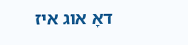דאָ אוג איז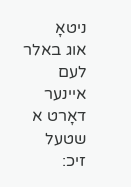ניטאָ
אוג באלר לעם איינער דאָרט א שטעל זיכ: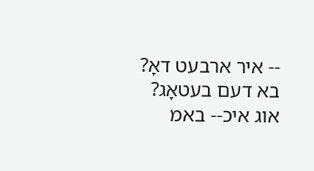-- איר ארבעט דאָ? בא דעם בעטאָג?
אוג איכ-- באמ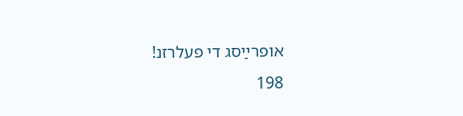אופרײַסג די פעלרזנ!
198